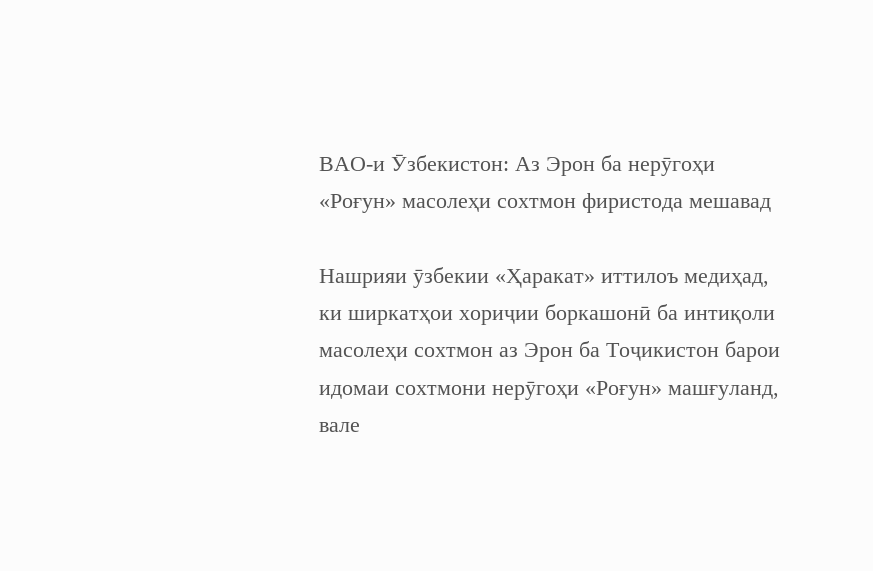ВАО-и Ӯзбекистон: Аз Эрон ба нерӯгоҳи «Роғун» масолеҳи сохтмон фиристода мешавад

Нашрияи ӯзбекии «Ҳаракат» иттилоъ медиҳад, ки ширкатҳои хориҷии боркашонӣ ба интиқоли масолеҳи сохтмон аз Эрон ба Тоҷикистон барои идомаи сохтмони нерӯгоҳи «Роғун» машғуланд, вале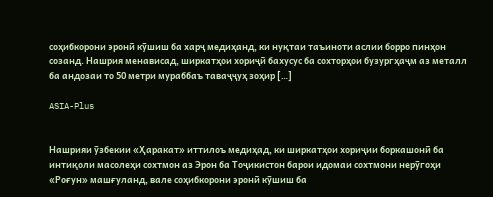соҳибкорони эронӣ кӯшиш ба харҷ медиҳанд, ки нуқтаи таъиноти аслии борро пинҳон созанд. Нашрия менависад, ширкатҳои хориҷӣ бахусус ба сохторҳои бузургҳаҷм аз металл ба андозаи то 50 метри мураббаъ таваҷҷуҳ зоҳир […]

ASIA-Plus


Нашрияи ӯзбекии «Ҳаракат» иттилоъ медиҳад, ки ширкатҳои хориҷии боркашонӣ ба интиқоли масолеҳи сохтмон аз Эрон ба Тоҷикистон барои идомаи сохтмони нерӯгоҳи «Роғун» машғуланд, вале соҳибкорони эронӣ кӯшиш ба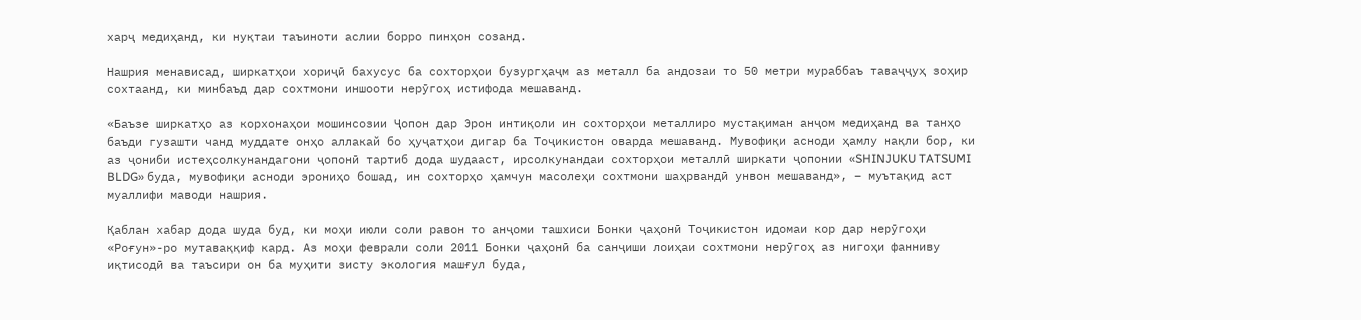харҷ медиҳанд, ки нуқтаи таъиноти аслии борро пинҳон созанд.

Нашрия менависад, ширкатҳои хориҷӣ бахусус ба сохторҳои бузургҳаҷм аз металл ба андозаи то 50 метри мураббаъ таваҷҷуҳ зоҳир сохтаанд, ки минбаъд дар сохтмони иншооти нерӯгоҳ истифода мешаванд.

«Баъзе ширкатҳо аз корхонаҳои мошинсозии Ҷопон дар Эрон интиқоли ин сохторҳои металлиро мустақиман анҷом медиҳанд ва танҳо баъди гузашти чанд муддате онҳо аллакай бо ҳуҷатҳои дигар ба Тоҷикистон оварда мешаванд. Мувофиқи асноди ҳамлу нақли бор, ки аз ҷониби истеҳсолкунандагони ҷопонӣ тартиб дода шудааст, ирсолкунандаи сохторҳои металлӣ ширкати ҷопонии «SHINJUKU TATSUMI BLDG» буда, мувофиқи асноди эрониҳо бошад, ин сохторҳо ҳамчун масолеҳи сохтмони шаҳрвандӣ унвон мешаванд», – муътақид аст муаллифи маводи нашрия.

Қаблан хабар дода шуда буд, ки моҳи июли соли равон то анҷоми ташхиси Бонки ҷаҳонӣ Тоҷикистон идомаи кор дар нерӯгоҳи «Роғун»-ро мутаваққиф кард. Аз моҳи феврали соли 2011 Бонки ҷаҳонӣ ба санҷиши лоиҳаи сохтмони нерӯгоҳ аз нигоҳи фанниву иқтисодӣ ва таъсири он ба муҳити зисту экология машғул буда,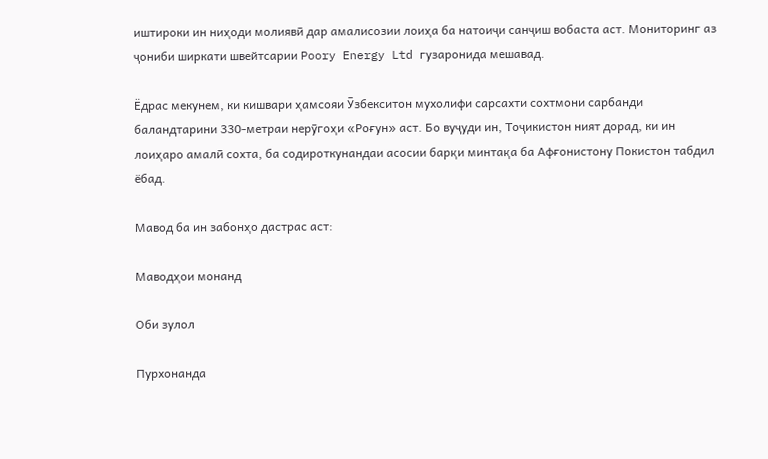иштироки ин ниҳоди молиявӣ дар амалисозии лоиҳа ба натоиҷи санҷиш вобаста аст. Мониторинг аз ҷониби ширкати швейтсарии Poory Energy Ltd гузаронида мешавад.

Ёдрас мекунем, ки кишвари ҳамсояи Ӯзбекситон мухолифи сарсахти сохтмони сарбанди баландтарини 330-метраи нерӯгоҳи «Роғун» аст. Бо вуҷуди ин, Тоҷикистон ният дорад, ки ин лоиҳаро амалӣ сохта, ба содироткунандаи асосии барқи минтақа ба Афғонистону Покистон табдил ёбад.

Мавод ба ин забонҳо дастрас аст:

Маводҳои монанд

Оби зулол

Пурхонанда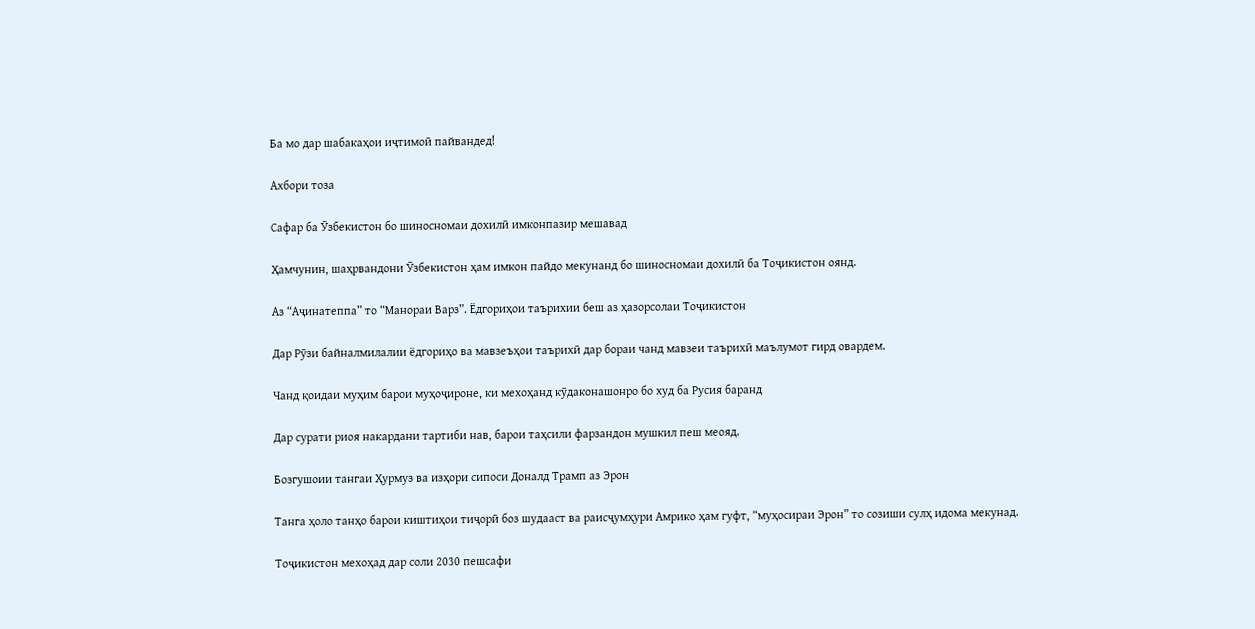Ба мо дар шабакаҳои иҷтимоӣ пайвандед!

Ахбори тоза

Сафар ба Ӯзбекистон бо шиносномаи дохилӣ имконпазир мешавад

Ҳамчунин, шаҳрвандони Ӯзбекистон ҳам имкон пайдо мекунанд бо шиносномаи дохилӣ ба Тоҷикистон оянд.

Аз “Аҷинатеппа” то “Манораи Варз”. Ёдгориҳои таърихии беш аз ҳазорсолаи Тоҷикистон

Дар Рӯзи байналмилалии ёдгориҳо ва мавзеъҳои таърихӣ дар бораи чанд мавзеи таърихӣ маълумот гирд овардем.

Чанд қоидаи муҳим барои муҳоҷироне, ки мехоҳанд кӯдаконашонро бо худ ба Русия баранд

Дар сурати риоя накардани тартиби нав, барои таҳсили фарзандон мушкил пеш меояд.

Бозгушоии тангаи Ҳурмуз ва изҳори сипоси Доналд Трамп аз Эрон

Танга ҳоло танҳо барои киштиҳои тиҷорӣ боз шудааст ва раисҷумҳури Амрико ҳам гуфт, “муҳосираи Эрон” то созиши сулҳ идома мекунад.

Тоҷикистон мехоҳад дар соли 2030 пешсафи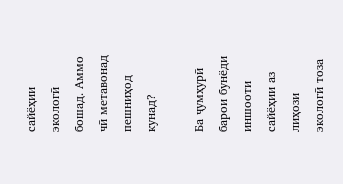сайёҳии экологӣ бошад. Аммо чӣ метавонад пешниҳод кунад?

Ба ҷумҳурӣ барои бунёди иншооти сайёҳии аз лиҳози экологӣ тоза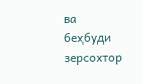ва беҳбуди зерсохтор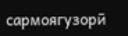сармоягузорӣ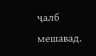ҷалб мешавад.